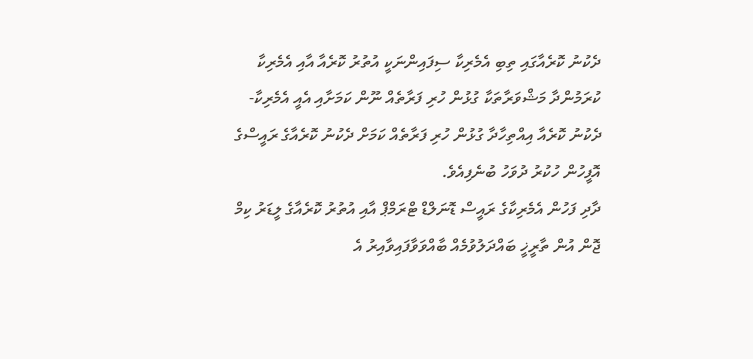ދެކުނު ކޮރެއާގައި ތިބި އެމެރިކާ ސިފައިންނަކީ އުތުރު ކޮރެއާ އާއި އެމެރިކާ ކުރަމުންދާ މަޝްވަރާތަކާ ގުޅުން ހުރި ފަރާތެއް ނޫން ކަމަށާއި އެއީ އެމެރިކާ-ދެކުނު ކޮރެއާ އިއްތިހާދާ ގުޅުން ހުރި ފަރާތެއް ކަމަށް ދެކުނު ކޮރެއާގެ ރައީސްގެ އޮފީހުން ހުކުރު ދުވަހު ބުނެފިއެވެ.
ދާދި ފަހުން އެމެރިކާގެ ރައީސް ޑޮނަލްޑް ޓްރަމްޕް އާއި އުތުރު ކޮރެއާގެ ލީޑަރު ކިމް ޖޮން އުން ތާރީޚީ ބައްދަލުވުމެއް ބާއްވަވާފައިވާއިރު އެ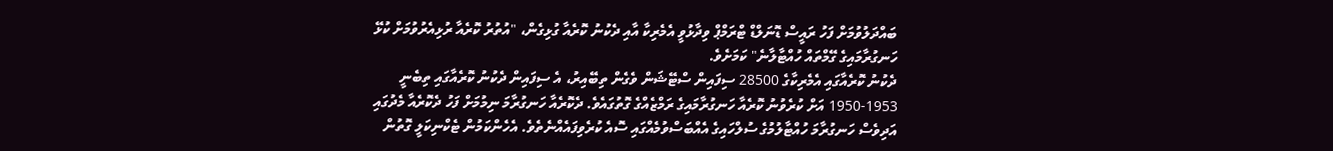ބައްދަލުވުމަށް ފަހު ރައީސް ޑޮނަލްޑް ޓްރަމްޕް ވިދާޅުވީ އެމެރިކާ އާއި ދެކުނު ކޮރެއާ ގުޅިގެން، "އުތުރު ކޮރެއާ ރުޅިއެރުވުމަށް ކުޅޭ ހަނގުރާމައިގެ ގޭމްތައް ހުއްޓާލާނެ" ކަމަށެވެ.
ދެކުނު ކޮރެއާގައި އެމެރިކާގެ 28500 ސިފައިން ސްޓޭޝަން ވެގެން ތިބޭއިރު، އެ ސިފައިން ދެކުނު ކޮރެއާގައި ތިބެނީ 1953-1950 އަށް ކުރެވުނު ކޮރެއާ ހަނގުރާމައިގެ ރަމްޒެއްގެ ގޮތުގައެވެ. ދެކޮރެއާ ހަނގުރާމަ ނިމުމަށް ފަހު ދެކޮރެއާ މެދުގައި އަދިވެސް ހަނގުރާމަ ހުއްޓާލުމުގެ ސުލްހައިގެ އެއްބަސްވުމެއްގައި ސޮއެ ކުރެވިފައެއްނެތެވެ. އެހެންކަމުން ޓެކްނިކަލީ ގޮތުން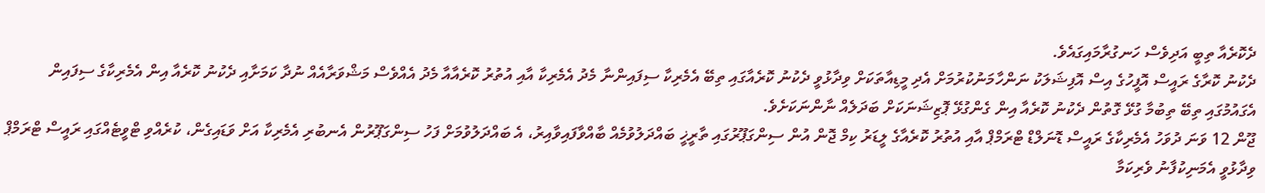ދެކޮރެއާ ތިބީ އަދިވެސް ހަނގުރާމައިގައެވެ.
ދެކުނު ކޮރާގެ ރައީސް އޮފީހުގެ އިސް އޮފިޝަލަކު ނަންހާމަނުކުރުމަށް އެދި މީޑިއާތަކަށް ވިދާޅުވީ ދެކުނު ކޮރެއާގައި ތިބޭ އެމެރިކާ ސިފައިންނާ މެދު އެމެރިކާ އާއި އުތުރު ކޮރެއާއާ މެދު އެއްވެސް މަޝްވަރާއެއް ނުދާ ކަމަށާއި ދެކުނު ކޮރެއާ އިން އެމެރިކާގެ ސިފައިން އެގައުމުގައި ތިބޭ ތިބުމާ ގުޅޭ ގޮތުން ދެކުނު ކޮރެއާ އިން ގެންގުޅޭ ޕޮޒިޝަނަކަށް ބަދަލެއް ނާންނަކަށެވެ.
ޖޫން 12 ވަނަ ދުވަހު އެމެރިކާގެ ރައީސް ޑޮނަލްޑް ޓްރަމްޕް އާއި އުތުރު ކޮރެއާގެ ލީޑަރު ކިމް ޖޮން އުން ސިންގަޕޫރުގައި ތާރީޚީ ބައްދަލުވުމެއް ބާއްވާފައިވާއިރު، އެ ބައްދަލުވުމަށް ފަހު ސިންގަޕޫރުން އެނބުރި އެމެރިކާ އަށް ވަޑައިގެން، ކުރެއްވި ޓްވީޓެއްގައި ރައީސް ޓްރަމްޕް ވިދާޅުވީ އެމަނިކުފާނު ވެރިކަމާ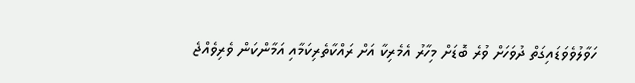ހަވާލުވެވަޑައިގަތް ދުވަހަށް ވުރެ ބޮޑަށް މިހާރު އެމެރިކާ އަށް ރައްކާތެރިކަމާއި އަމާންކަން ވެރިވެއްޖެ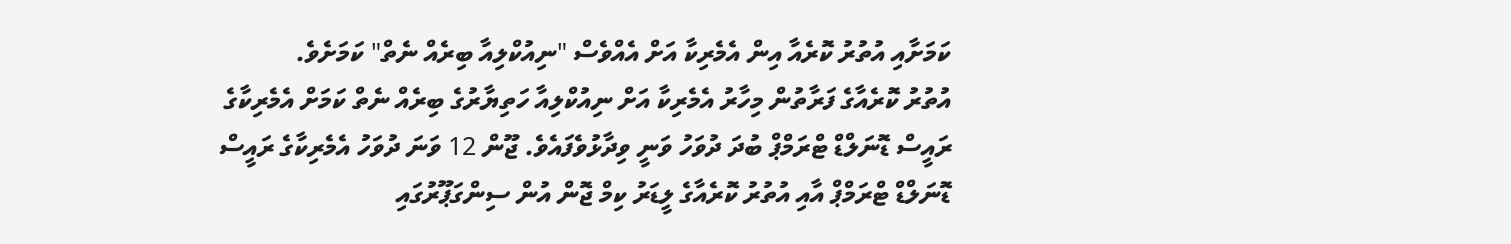ކަމަށާއި އުތުރު ކޮރެއާ އިން އެމެރިކާ އަށް އެއްވެސް "ނިއުކްލިއާ ބިރެއް ނެތް" ކަމަށެވެ.
އުތުރު ކޮރެއާގެ ފަރާތުން މިހާރު އެމެރިކާ އަށް ނިއުކްލިއާ ހަތިޔާރުގެ ބިރެއް ނެތް ކަމަށް އެމެރިކާގެ ރައީސް ޑޮނަލްޑް ޓްރަމްޕް ބުދަ ދުވަހު ވަނީ ވިދާޅުވެފައެވެ. ޖޫން 12 ވަނަ ދުވަހު އެމެރިކާގެ ރައީސް ޑޮނަލްޑް ޓްރަމްޕް އާއި އުތުރު ކޮރެއާގެ ލީޑަރު ކިމް ޖޮން އުން ސިންގަޕޫރުގައި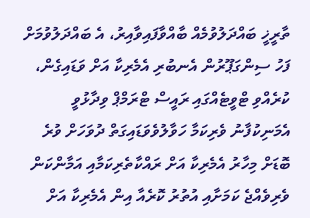ތާރީޚީ ބައްދަލުވުމެއް ބާއްވާފައިވާއިރު، އެ ބައްދަލުވުމަށް ފަހު ސިންގަޕޫރުން އެނބުރި އެމެރިކާ އަށް ވަޑައިގެން، ކުރެއްވި ޓްވީޓެއްގައި ރައީސް ޓްރަމްޕް ވިދާޅުވީ އެމަނިކުފާނު ވެރިކަމާ ހަވާލުވެވަޑައިގަތް ދުވަހަށް ވުރެ ބޮޑަށް މިހާރު އެމެރިކާ އަށް ރައްކާތެރިކަމާއި އަމާންކަން ވެރިވެއްޖެ ކަމަށާއި އުތުރު ކޮރެއާ އިން އެމެރިކާ އަށް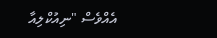އެއްވެސް "ނިއުކްލިއާ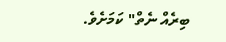ބިރެއް ނެތް" ކަމަށެވެ.